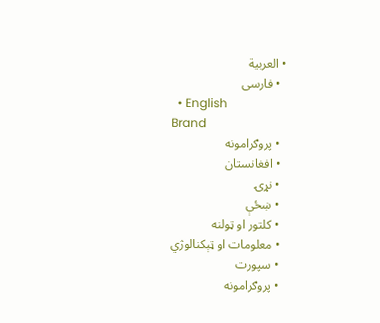• العربية
  • فارسی
  • English
Brand
  • پروګرامونه
  • افغانستان
  • نړۍ
  • ښځې
  • کلتور او ټولنه
  • معلومات او ټېکنالوژي
  • سپورت
  • پروګرامونه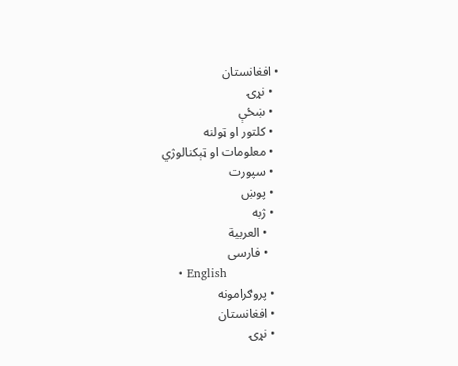• افغانستان
  • نړۍ
  • ښځې
  • کلتور او ټولنه
  • معلومات او ټېکنالوژي
  • سپورت
  • پوښ
  • ژبه
    • العربية
    • فارسی
    • English
  • پروګرامونه
  • افغانستان
  • نړۍ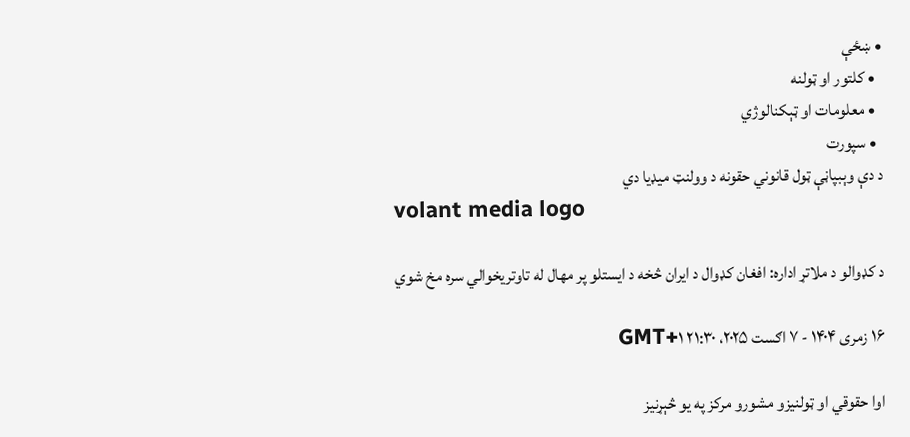• ښځې
  • کلتور او ټولنه
  • معلومات او ټېکنالوژي
  • سپورت
د دې وېبپاڼې ټول قانوني حقونه د وولنټ میډیا دي
volant media logo

د کډوالو د ملاتړ اداره: افغان کډوال د ایران څخه د ایستلو پر مهال له تاوتریخوالي سره مخ شوي

۱۶ زمری ۱۴۰۴ - ۷ اګست ۲۰۲۵، ۲۱:۳۰ GMT+۱

اوا حقوقي او ټولنیزو مشورو مرکز په یو څېړنیز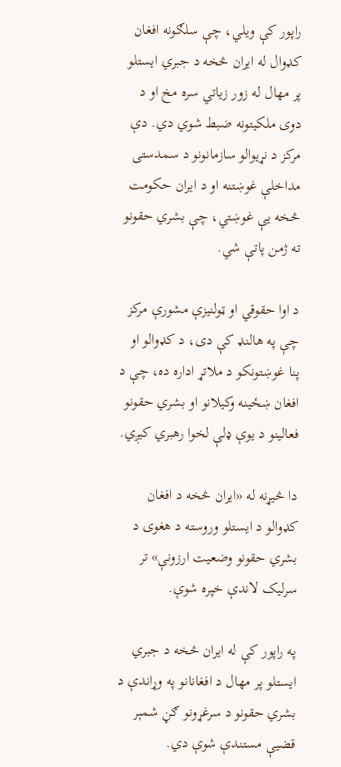راپور کې ویلي، چې سلګونه افغان کډوال له ایران څخه د جبري ایستلو پر مهال له زور زیاتي سره مخ او د دوی ملکیتونه ضبط شوي دي. دې مرکز د نړیوالو سازمانونو د سمدستی مداخلې غوښتنه او د ایران حکومت څخه یې غوښتي، چې بشري حقونو ته ژمن پاتې شي.

د اوا حقوقي او ټولنیزې مشورې مرکز چې په هالنډ کې دی، د کډوالو او پنا غوښتونکو د ملاتړ اداره ده، چې د افغان ښځینه وکیلانو او بشري حقونو فعالینو د یوې ډلې لخوا رهبري کیږي.

دا څیړنه له «ایران څخه د افغان کډوالو د ایستلو وروسته د هغوی د بشري حقونو وضعیت ارزونې» تر سرلیک لاندې خپره شوې.

په راپور کې له ایران څخه د جبري ایستلو پر مهال د افغانانو په وړاندې د بشري حقونو د سرغړونو ګڼ شمېر قضيې مستندې شوې دي.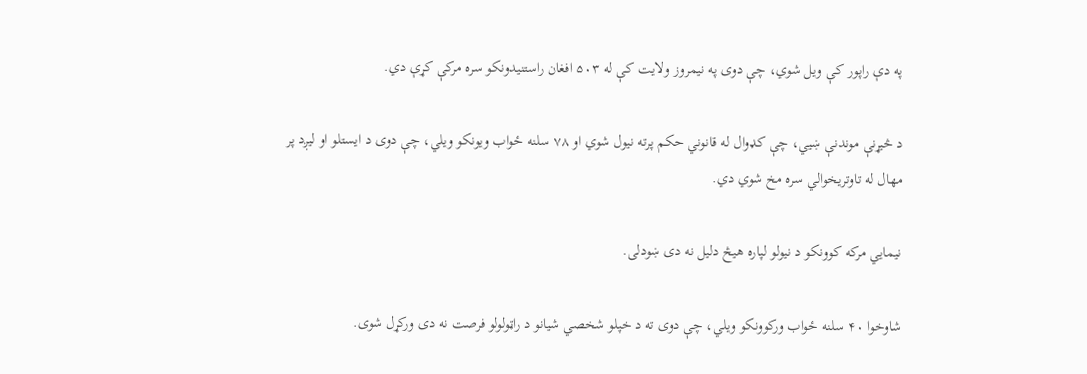په دې راپور کې ویل شوي، چې دوی په نیمروز ولایت کې له ۵۰۳ افغان راستنیدونکو سره مرکې کړې دي.

د څیړنې موندنې ښیي، چې کډوال له قانوني حکم پرته نیول شوي او ۷۸ سلنه ځواب ویونکو ویلي، چې دوی د ایستلو او لیږد پر مهال له تاوتریخوالي سره مخ شوي دي.

نیمايي مرکه کوونکو د نیولو لپاره هیڅ دلیل نه دی ښودلی.

شاوخوا ۴۰ سلنه ځواب ورکوونکو ويلي، چې دوی ته د خپلو شخصي شیانو د راټولولو فرصت نه دی ورکړل شوی.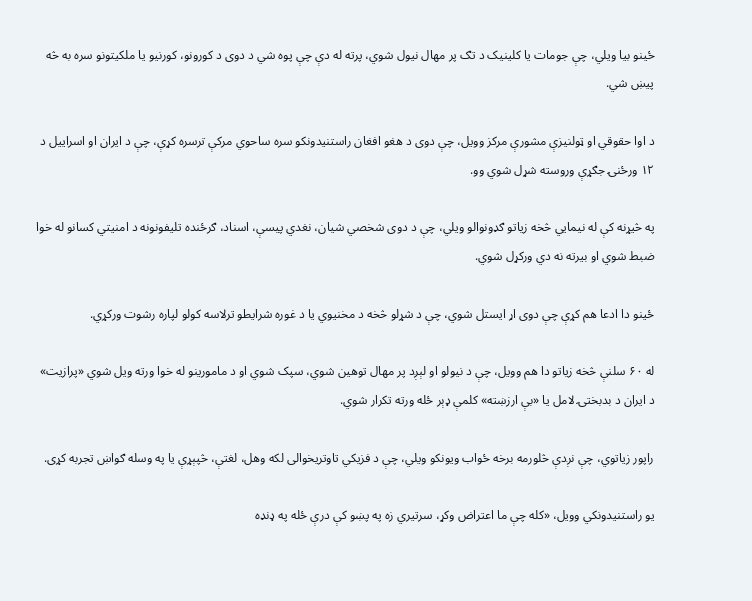ځینو بیا ویلي، چې جومات یا کلینیک د تګ پر مهال نیول شوي، پرته له دې چې پوه شي د دوی د کورونو، کورنیو یا ملکیتونو سره به څه پیښ شي.

د اوا حقوقي او ټولنیزې مشورې مرکز وویل، چې دوی د هغو افغان راستنیدونکو سره ساحوي مرکې ترسره کړې، چې د ایران او اسراییل د ۱۲ ورځنۍ جګړې وروسته شړل شوي وو.

په څیړنه کې له نیمایي څخه زیاتو ګډونوالو ویلي، چې د دوی شخصي شیان، نغدي پیسې، اسناد، ګرځنده تلیفونونه د امنیتي کسانو له خوا ضبط شوي او بیرته نه دي ورکړل شوي.

ځینو دا ادعا هم کړې چې دوی اړ ایستل شوي، چې د شړلو څخه د مخنیوي یا د غوره شرایطو ترلاسه کولو لپاره رشوت ورکړي.

له ۶۰ سلنې څخه زیاتو دا هم وویل، چې د نیولو او لېږد پر مهال توهین شوي، سپک شوي او د مامورینو له خوا ورته ویل شوي «پرازیت» د ایران د بدبختۍ لامل یا «بې ارزښته» کلمې ډېر ځله ورته تکرار شوي.

راپور زیاتوي، چې نږدې څلورمه برخه ځواب ویونکو ویلي، چې د فزیکي تاوتریخوالی لکه وهل، لغتې، څپېړې یا په وسله ګواښ تجربه کړی.

یو راستنیدونکي وویل، «کله چې ما اعتراض وکړ، سرتیري زه په پښو کې درې ځله په ډنډه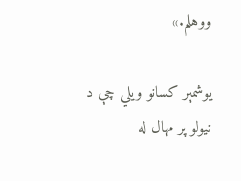ووهلم.»

یوشمېر کسانو ویلي چې د نیولو پر مهال له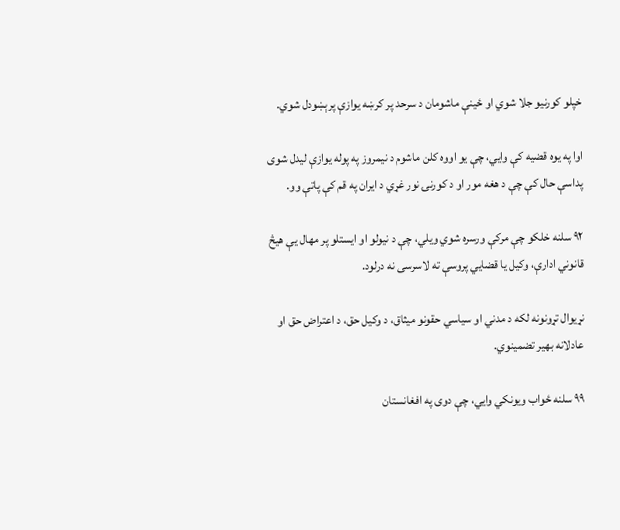خپلو کورنیو جلا شوي او ځینې ماشومان د سرحد پر کرښه یوازې پرېښودل شوي.

اوا په یوه قضیه کې وايي، چې یو اووه کلن ماشوم د نیمروز په پوله یوازې لیدل شوی پداسې حال کې چې د هغه مور او د کورنۍ نور غړي د ایران په قم کې پاتې وو.

۹۲ سلنه خلکو چې مرکې ورسره شوي ویلي، چې د نیولو او ایستلو پر مهال یې هیڅ قانوني ادارې، وکیل یا قضایي پروسې ته لاسرسی نه درلود.

نړیوال تړونونه لکه د مدني او سیاسي حقونو میثاق، د وکیل حق، د اعتراض حق او عادلانه بهیر تضمينوي.

۹۹ سلنه ځواب ویونکي وايي، چې دوی په افغانستان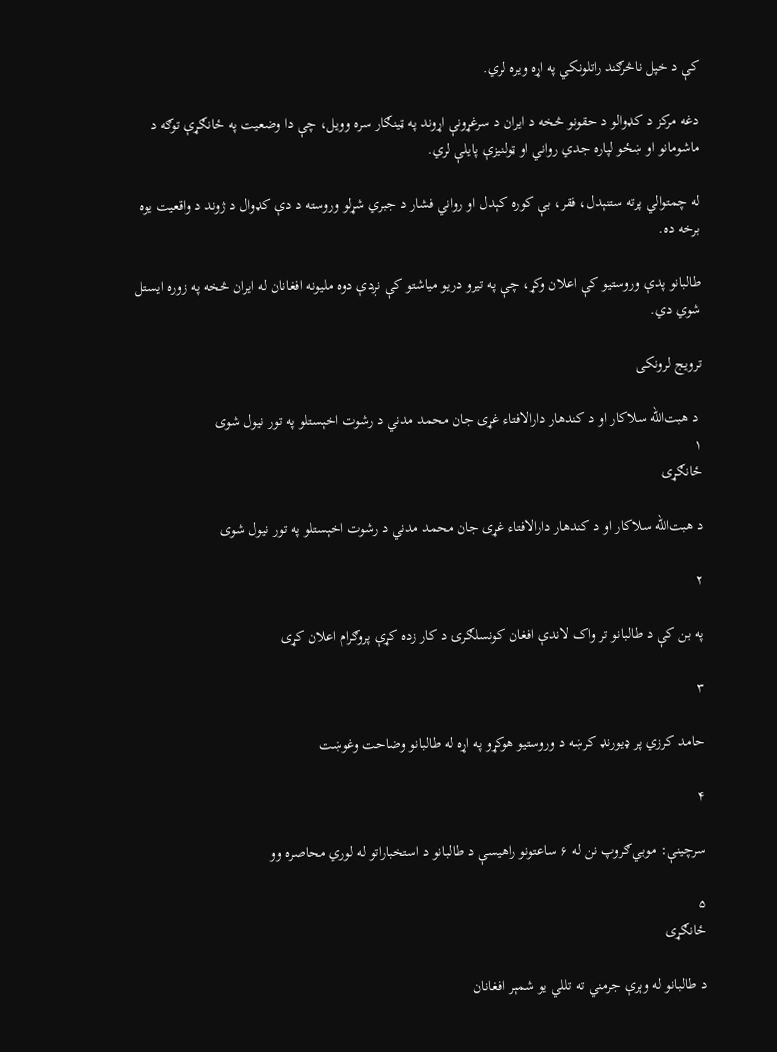کې د خپل ناڅرګند راتلونکي په اړه ویره لري.

دغه مرکز د کډوالو د حقونو څخه د ایران د سرغړونې اړوند په ټینګار سره وویل، چې دا وضعیت په ځانګړې توګه د ماشومانو او ښځو لپاره جدي رواني او ټولنیزې پایلې لري.

له چمتوالي پرته ستنېدل، فقر، بې کوره کېدل او رواني فشار د جبري شړلو وروسته د دې‌ کډوال د ژوند د واقعیت یوه برخه ده.

طالبانو پدې وروستیو کې اعلان وکړ، چې په تیرو دریو میاشتو کې نږدې دوه ملیونه افغانان له ایران څخه په زوره ایستل شوي دي.

ترویج لرونکی

 د هبت‌الله سلاکار او د کندهار دارالافتاء غړی جان محمد مدني د رشوت اخېستلو په تور نیول شوی
۱
ځانګړی

د هبت‌الله سلاکار او د کندهار دارالافتاء غړی جان محمد مدني د رشوت اخېستلو په تور نیول شوی

۲

په بن کې د طالبانو تر واک لاندې افغان کونسلګرۍ د کار زده کړې پروګرام اعلان کړی

۳

حامد کرزي پر ډیورنډ کرښه د وروستیو هوکړو په اړه له طالبانو وضاحت وغوښت

۴

سرچینې: موبي‌ګروپ نن له ۶ ساعتونو راهیسې د طالبانو د استخباراتو له لوري محاصره وو

۵
ځانګړی

د طالبانو له وېرې جرمني ته تللي یو شمېر افغانان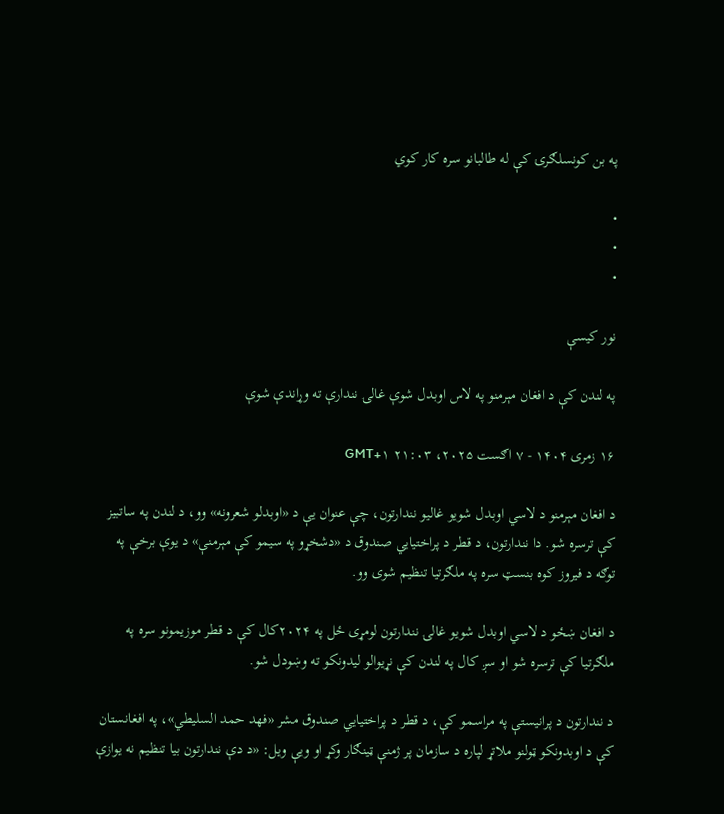په بن کونسلګرۍ کې له طالبانو سره کار کوي

•
•
•

نور کیسې

په لندن کې د افغان مېرمنو په لاس اوبدل شوې غالۍ نندارې ته وړاندې شوې

۱۶ زمری ۱۴۰۴ - ۷ اګست ۲۰۲۵، ۲۱:۰۳ GMT+۱

د افغان مېرمنو د لاسي اوبدل شویو غالیو نندارتون، چې عنوان یې د «اوبدلو شعرونه» وو، د لندن په ساتبیز کې ترسره شو. دا نندارتون، د قطر د پراختیایي صندوق د «دشخړو په سیمو کې مېرمنې» د یوې برخې په توګه د فیروز کوه بنسټ سره په ملګرتیا تنظیم شوی وو.

د افغان ښځو د لاسي اوبدل شویو غالۍ نندارتون لومړی ځل په ۲۰۲۴کال کې د قطر موزیمونو سره په ملګرتیا کې ترسره شو او سږ کال په لندن کې نړیوالو لیدونکو ته وښودل شو.

د نندارتون د پرانیستې په مراسمو کې، د قطر د پراختیایي صندوق مشر «فهد حمد السلیطي»، په افغانستان کې د اوبدونکو ټولنو ملاتړ لپاره د سازمان پر ژمنې ټینګار وکړ او ویې ویل: «د دې نندارتون بیا تنظیم نه یوازې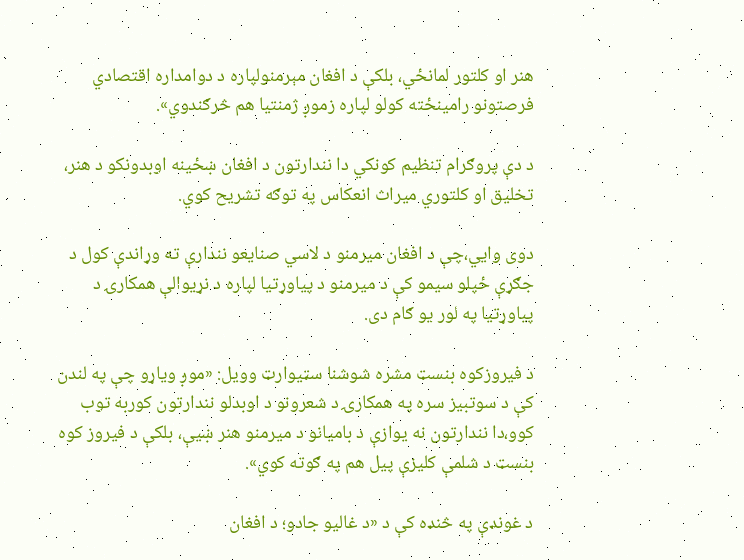هنر او کلتور لمانځي، بلکې د افغان مېرمنولپاره د دوامداره اقتصادي فرصتونو رامینځته کولو لپاره زموږ ژمنتیا هم څرګندوي».

د دې پروګرام تنظیم کونکي دا نندارتون د افغان ښځینه اوبدونکو د هنر، تخلیق او کلتوري میراث انعکاس په توګه تشریح کوي.

دوی وايي،چې د افغان میرمنو د لاسي صنایعو نندارې ته وړاندې کول د جګړې ځپلو سیمو کې د میرمنو د پیاوړتیا لپاره د نړیوالې همکارۍ د پیاوړتیا په لور یو ګام دی.

د فیروزکوه بنسټ مشره شوشنا سټیوارټ وویل: «موږ ویاړو چې په لندن کې د سوتبیز سره په همکارۍ د شعرونو د اوبدلو نندارتون کوربه توب کوو،دا نندارتون نه یوازې د بامیانو د میرمنو هنر ښیې، بلکې د فیروز کوه بنسټ د شلمې کلیزې پیل هم په ګوته کوي».

د غونډې په څنډه کې د «د غالیو جادو؛ د افغان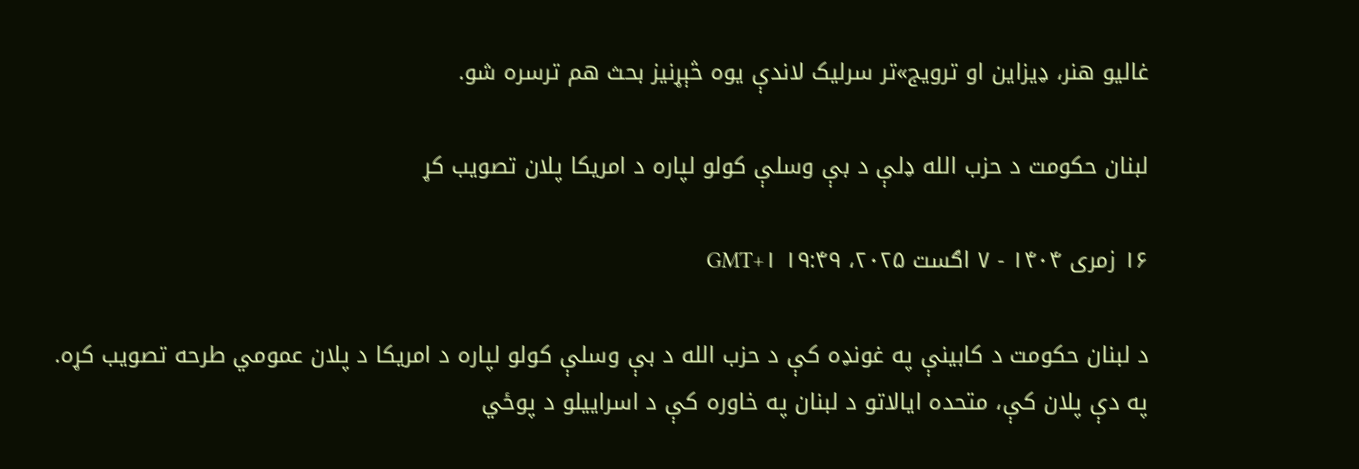غالیو هنر، ډیزاین او ترویج»تر سرلیک لاندې یوه څېړنیز بحث هم ترسره شو.

لبنان حکومت د حزب الله ډلې د بې وسلې کولو لپاره د امریکا پلان تصویب کړ

۱۶ زمری ۱۴۰۴ - ۷ اګست ۲۰۲۵، ۱۹:۴۹ GMT+۱

د لبنان حکومت د کابینې په غونډه کې د حزب الله د بې وسلې کولو لپاره د امریکا د پلان عمومي طرحه تصویب کړه. په دې پلان کې، متحده ایالاتو د لبنان په خاوره کې د اسراییلو د پوځي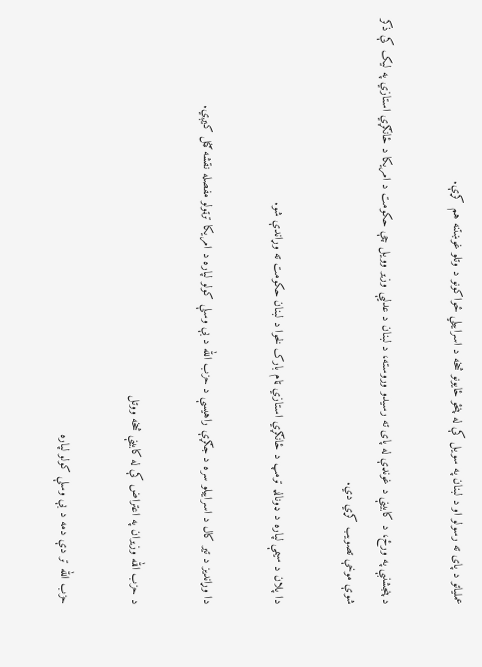عملیاتو د پای ته رسولو او د لبنان په سویل کې له پنځو ځایونو څخه د اسراییلي ځواکونو د وتلو غوښتنه هم کړې.

د پنجشنبې په ورځ، د کابینې د غونډې له پای ته رسیدو وروسته، د لبنان د عدلیې وزیر وویل چې حکومت د امریکا د ځانګړي استازي په لیک کې ذکر شوې موخې تصویب کړي دي.

دا پلان د سیمې لپاره د ډونالډ ټرمپ د ځانګړي استازي ټام بارک لخوا د لبنان حکومت ته وړاندې شو.

دا وړاندیز د تیر کال د اسراییلو سره د جګړې راهیسې د حزب الله د بې وسلې کولو لپاره د امریکا ترټولو مفصله نقشه ګڼل کیږي.

د حزب الله وزیران په اعتراض کې له کابینې څخه ووتل

حزب الله تر دې دمه د بې وسلې کولو لپاره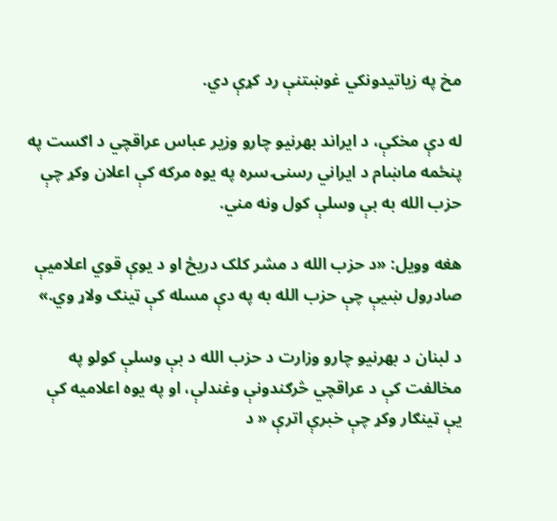مخ په زیاتیدونکي غوښتنې رد کړې دي.

له دې مخکې، د ایراند بهرنیو چارو وزیر عباس عراقچي د اګست په پنځمه ماښام د ایراني رسنۍ سره په یوه مرکه کې اعلان وکړ چې حزب الله به بې وسلې کول ونه مني.

هغه وویل: «د حزب الله د مشر کلک دریځ او د یوې قوي اعلامیې صادرول ښیې چې حزب الله به په دې مسله کې ټینګ ولاړ وي.»

د لبنان د بهرنیو چارو وزارت د حزب الله د بې وسلې کولو په مخالفت کې د عراقچي څرګندونې وغندلې، او په یوه اعلامیه کې یې ټینګار وکړ چې خبرې اترې « د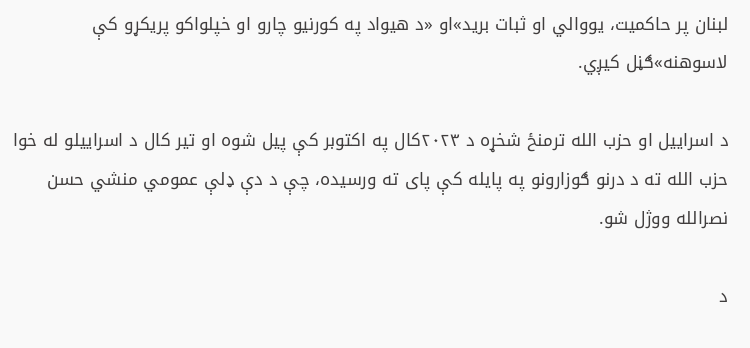لبنان پر حاکمیت، یووالي او ثبات برید»او «د هیواد په کورنیو چارو او خپلواکو پریکړو کې لاسوهنه»ګڼل کیږي.

د اسراییل او حزب الله ترمنځ شخړه د ۲۰۲۳کال په اکتوبر کې پیل شوه او تیر کال د اسراییلو له خوا حزب الله ته د درنو ګوزارونو په پایله کې پای ته ورسیده، چې د دې ډلې عمومي منشي حسن نصرالله ووژل شو.

د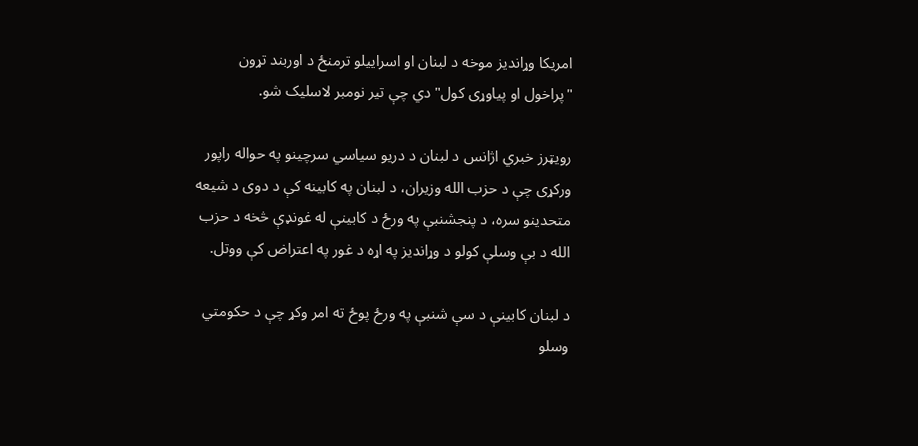امریکا وړاندیز موخه د لبنان او اسراییلو ترمنځ د اوربند تړون "پراخول او پیاوړی کول" دي چې تیر نومبر لاسلیک شو.

رویټرز خبري اژانس د لبنان د دریو سیاسي سرچینو په حواله راپور ورکړی چې د حزب الله وزیران، د لبنان په کابینه کې د دوی د شیعه متحدینو سره، د پنجشنبې په ورځ د کابینې له غونډې څخه د حزب الله د بې وسلې کولو د وړاندیز په اړه د غور په اعتراض کې ووتل.

د لبنان کابینې د سې شنبې په ورځ پوځ ته امر وکړ چې د حکومتي وسلو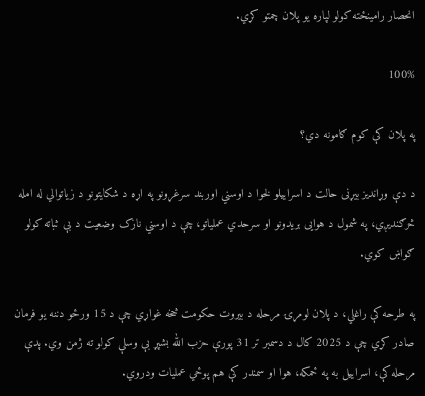انحصار رامینځته کولو لپاره یو پلان چمتو کړي.

100%

په پلان کې کوم ګامونه دي؟

د دې وړاندیز بیړنی حالت د اسراییلو لخوا د اوسني اوربند سرغړونو په اړه د شکایتونو د زیاتوالي له امله څرګندیږي، په شمول د هوایی بریدونو او سرحدي عملیاتو، چې د اوسني نازک وضعیت د بې ثباته کولو ګواښ کوي.

په طرحه کې راغلي، د پلان لومړۍ مرحله د بیروت حکومت څخه غواړي چې د 15 ورځو دننه یو فرمان صادر کړي چې د 2025 کال د دسمبر تر 31 پورې حزب الله بشپړ بې وسلې کولو ته ژمن وي. پدې مرحله کې، اسراییل به په ځمکه، هوا او سمندر کې هم پوځي عملیات ودروي.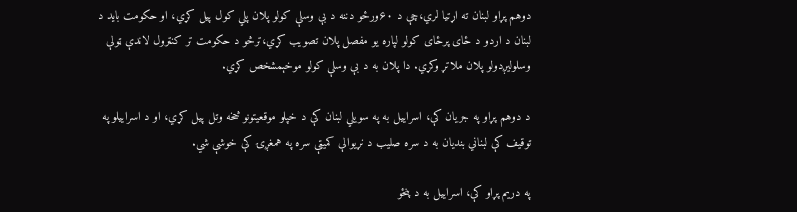دوهم پړاو لبنان ته اړتیا لري،چې د ۶۰ورځو دننه د بې وسلې کولو پلان پلي کول پیل کړي، او حکومت باید د لبنان د اردو د ځای پرځای کولو لپاره یو مفصل پلان تصویب کړي،ترڅو د حکومت تر کنټرول لاندې ټولې وسلولیږدولو پلان ملاتړ وکړي. دا پلان به د بې وسلې کولو موخېمشخص کړي.

د دوهم پړاو په جریان کې، اسراییل به په سویلي لبنان کې د خپلو موقعیتونو څخه وتل پیل کړي، او د اسراییلو په توقیف کې لبناني بندیان به د سره صلیب د نړیوالې کمیټې سره په همغږۍ کې خوشې شي.

په دریم پړاو کې، اسراییل به د پنځو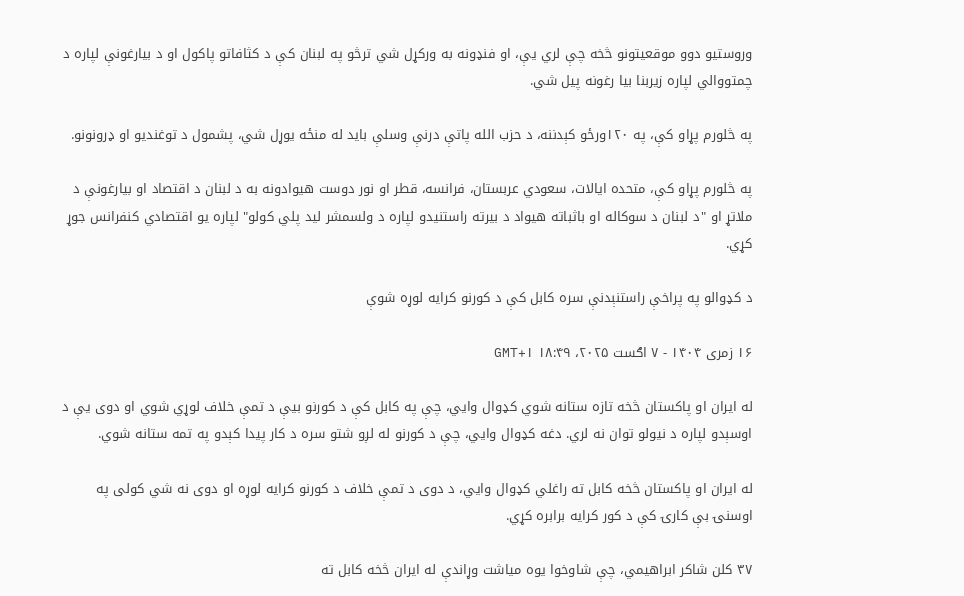وروستیو دوو موقعیتونو څخه چې لري یې، او فنډونه به ورکړل شي ترڅو په لبنان کې د کثافاتو پاکول او د بیارغونې لپاره د چمتووالي لپاره زیربنا بیا رغونه پیل شي.

په څلورم پړاو کې، په ۱۲۰ورځو کېدننه، د حزب الله پاتې درنې وسلې باید له منځه یوړل شي، پشمول د توغندیو او ډرونونو.

په څلورم پړاو کې، متحده ایالات، سعودي عربستان، فرانسه، قطر او نور دوست هیوادونه به د لبنان د اقتصاد او بیارغونې د ملاتړ او "د لبنان د سوکاله او باثباته هیواد د بیرته راستنیدو لپاره د ولسمشر لید پلي کولو" لپاره یو اقتصادي کنفرانس جوړ کړي.

د کډوالو په پراخې راستنېدنې سره کابل کې د کورنو کرایه لوړه شوې

۱۶ زمری ۱۴۰۴ - ۷ اګست ۲۰۲۵، ۱۸:۴۹ GMT+۱

له ایران او پاکستان څخه تازه ستانه شوي کډوال وایي، چې په کابل کې د کورنو بیې د تمې خلاف لوړي شوي او دوی یې د اوسېدو لپاره د نیولو توان نه لري. دغه کډوال وايي، چې د کورنو له لږو شتو سره د کار پيدا کېدو په تمه ستانه شوي.

له ایران او پاکستان څخه کابل ته راغلي کډوال وايي، د دوی د تمې خلاف د کورنو کرایه لوړه او دوی نه شي کولی په اوسنۍ بې کارۍ کې د کور کرايه برابره کړي.

۳۷ کلن شاکر ابراهيمي، چې شاوخوا یوه میاشت وړاندې له ایران څخه کابل ته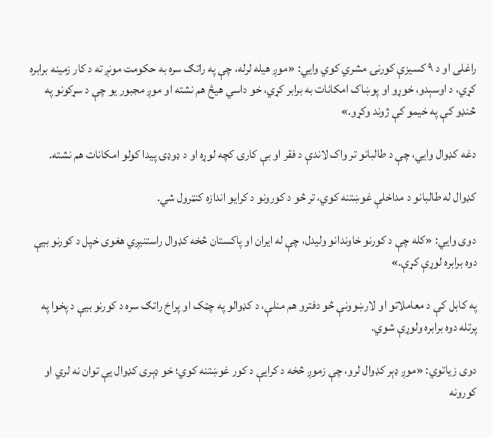راغلی او د ۹ کسیزې کورنۍ مشري کوي وايي: «موږ هیله لرله، چې په راتګ سره به حکومت مونږ ته د کار زمینه برابره کړي، د اوسېدو، خوړو او پوښاک امکانات به برابر کړي، خو داسي هيڅ هم نشته او موږ مجبور یو چې د سړکونو په څنډو کې په خیمو کې ژوند وکړو.»

دغه کډوال وايي، چې د طالبانو تر واک لاندې د فقر او بې کارۍ کچه لوړه او د ډوډۍ پيدا کولو امکانات هم نشته.

کډوال له طالبانو د مداخلې غوښتنه کوي، تر څو د کورونو د کرایو اندازه کنټرول شي.

دوی وايي: «کله چې د کورنو خاوندانو ولیدل، چې له ایران او پاکستان څخه کډوال راستنیږي هغوی خپل د کورنو بیې دوه برابره لوړې کړې.»

په کابل کې د معاملاتو او لارښوونې څو دفترو هم منلې، د کډوالو په چټک او پراخ راتګ سره د کورنو بیې د پخوا په پرتله دوه برابره ولوړې شوي.

دوی زیاتوي: «موږ ډېر کډوال لرو، چې زموږ څخه د کرایې د کور غوښتنه کوي؛ خو ډېری کډوال یې توان نه لري او کورونه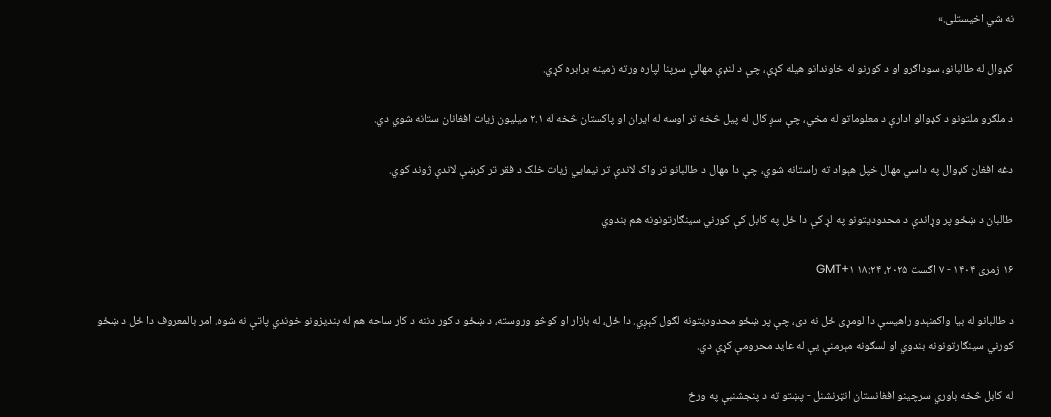نه شي‌ اخیستلی.»

کډوال له طالبانو، سوداګرو او د کورنو له خاوندانو هیله کړې، چې د لنډې مهالې سرپنا لپاره ورته زمینه برابره کړي.

د ملګرو ملتونو د کډوالو ادارې د معلوماتو له مخي، چې سږ کال له پیل څخه تر اوسه له ایران او پاکستان څخه له ۲.۱ میلیون زیات افغانان ستانه شوي دي.

دغه افغان کډوال په داسي مهال خپل هېواد ته راستانه شوي، چې دا مهال د طالبانو تر واک لاندې تر نیمايي زيات خلک د فقر تر کرښې لاندې ژوند کوي.

طالبان د ښځو پر وړاندې د محدودیتونو په لړ کې دا ځل په کابل کې کورني سینګارتونونه هم بندوي

۱۶ زمری ۱۴۰۴ - ۷ اګست ۲۰۲۵، ۱۸:۲۴ GMT+۱

د طالبانو له بیا واکمنېدو راهیسې دا لومړی ځل نه دی، چې پر ښځو محدودیتونه لګول کېږي. دا ځل، له بازار او کوڅو وروسته، د ښځو د کور دننه د کار ساحه هم له بندیزونو خوندي پاتې نه شوه. امر بالمعروف دا ځل د ښځو کورني سینګارتونونه بندوي او لسګونه مېرمنې یې له عاید محرومې کړې دي.

له کابل څخه باوري سرچینو افغانستان انټرنشنل - پښتو ته د پنجشنبې په ورځ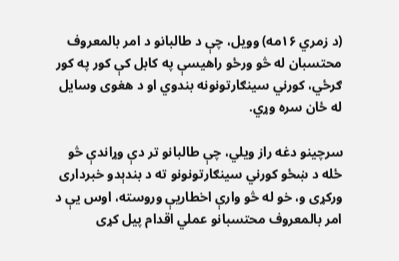(د زمري ۱۶مه) وویل، چې د طالبانو د امر بالمعروف محتسبان له څو ورځو راهیسې په کابل کې کور په کور ګرځي، کورني سینګارتونونه بندوي او د هغوی وسایل له ځان سره وړي.

سرچینو دغه راز ویلي، چې طالبانو تر دې وړاندې څو ځله د ښځو کورني سینګارتونونو ته د بندېدو خبرداری ورکړی و، خو له څو وارې اخطاريې وروسته، اوس یې د امر بالمعروف محتسبانو عملي اقدام پیل کړی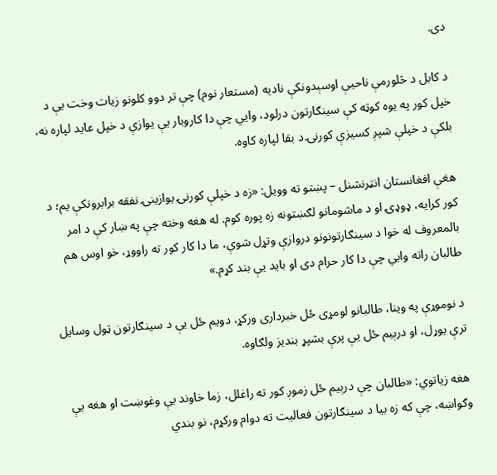دی.

د کابل د څلورمې ناحیې اوسېدونکې نادیه (مستعار نوم) چې تر دوو کلونو زیات وخت‌ یې د خپل کور په یوه کوټه کې سینګارتون درلود، وايي چې دا کاروبار‌ یې یوازې د خپل عاید لپاره نه، بلکې د خپلې شپږ کسیزې کورنۍ د بقا لپاره کاوه.

هغې افغانستان انټرنشنل – پښتو ته وویل: «زه د خپلې کورنۍ یوازینۍ نفقه برابرونکې یم؛ د کور کرایه، ډوډۍ او د ماشومانو لګښتونه زه پوره کوم. له هغه وخته چې په ښار کې د امر بالمعروف له خوا د سینګارتونونو دروازې وتړل شوې، ما دا کار کور ته راووړ، خو اوس هم طالبان راته وايي چې دا کار حرام دی او باید یې بند کړم.»

د نوموړې په وینا، طالبانو لومړی ځل خبرداری ورکړ، دویم ځل یې د سینګارتون ټول وسایل ترې یوړل، او درېیم ځل یې پرې بشپړ بندیز ولګاوه.

هغه زیاتوي: «طالبان چې درېیم ځل زموږ کور ته راغلل، زما خاوند یې وغوښت او هغه یې وګواښه، چې که زه بیا د سینګارتون فعالیت ته دوام ورکړم، نو بندي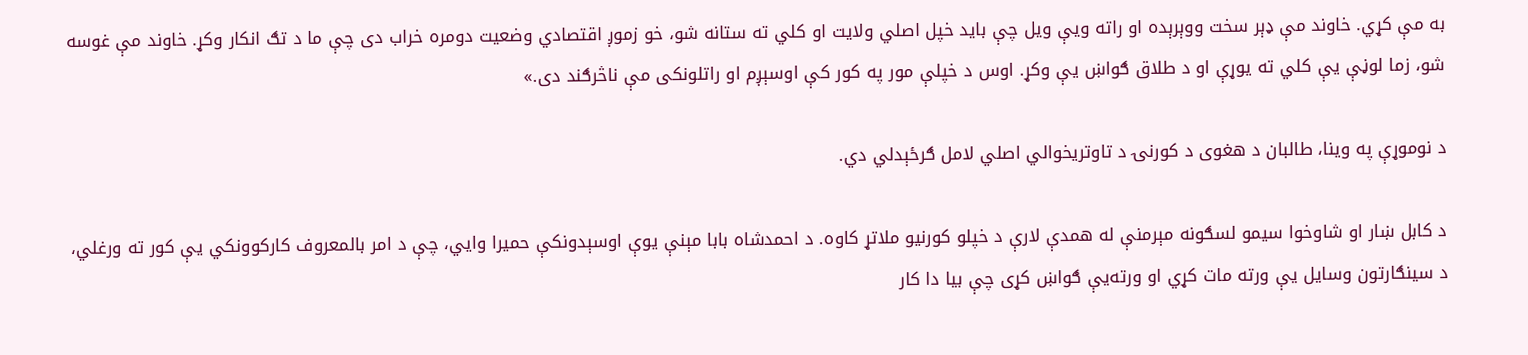به مې کړي. خاوند مې ډېر سخت ووېرېده او راته ویې ویل چې باید خپل اصلي ولایت او کلي ته ستانه شو، خو زموږ اقتصادي وضعیت دومره خراب دی چې ما د تګ انکار وکړ. خاوند مې غوسه شو، زما لوڼې یې کلي ته یوړې او د طلاق ګواښ یې وکړ. اوس د خپلې مور په کور کې اوسېږم او راتلونکی مې ناڅرګند دی.»

د نوموړې په وینا، طالبان د هغوی د کورنۍ د تاوتریخوالي اصلي لامل ګرځېدلي دي.

د کابل ښار او شاوخوا سیمو لسګونه مېرمنې له همدې لارې د خپلو کورنیو ملاتړ کاوه. د احمدشاه بابا مېنې یوې اوسېدونکې حمیرا وایي، چې د امر بالمعروف کارکوونکي یې کور ته ورغلي، د سینګارتون وسایل یې ورته مات کړي او ورته‌یې ګواښ کړی چې بیا دا کار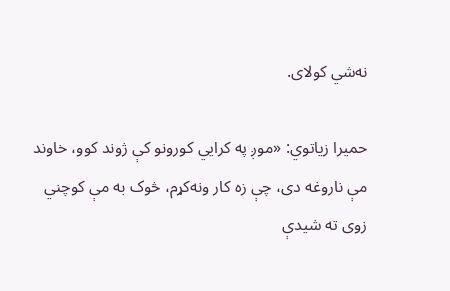نه‌شي کولای.

حمیرا زیاتوي: «موږ په کرایي کورونو کې ژوند کوو، خاوند مې ناروغه دی، چې زه کار ونه‌کړم، څوک به مې کوچني زوی ته شیدې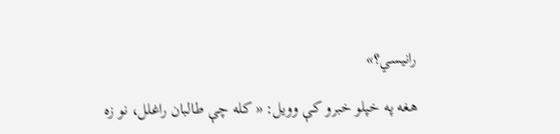رانیسي؟»

هغه په خپلو خبرو کې وویل: « کله چې طالبان راغلل، نو زه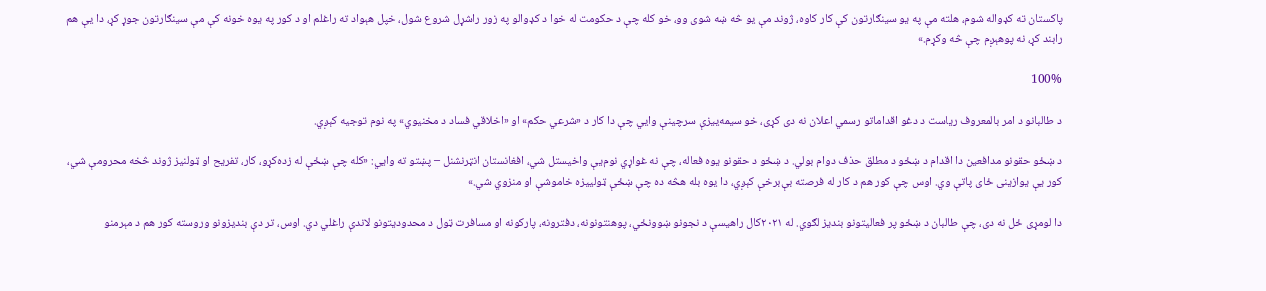پاکستان ته کډواله شوم، هلته مې په یو سینګارتون کې کار کاوه، ژوند مې یو څه ښه شوی وو، خو کله چې د حکومت له خوا د کډوالو په زور راشړل شروع شول، خپل هېواد ته راغلم او د کور په یوه خونه کې مې سینګارتون جوړ کړ، دا یې هم رابند کړ، نه پوهېږم چې څه وکړم.»

100%

د طالبانو د امر بالمعروف ریاست د دغو اقداماتو رسمي اعلان نه دی کړی، خو سیمه‌ییزې سرچینې وايي چې دا کار د «شرعي حکم» او «اخلاقي فساد د مخنیوي» په نوم توجیه کېږي.

د ښځو حقونو مدافعین دا اقدام د ښځو د مطلق حذف دوام بولي. د ښځو د حقونو یوه فعاله، چې نه غواړي نوم‌یې واخیستل شي، افغانستان انټرنشنل – پښتو ته وايي: «کله چې ښځې له زده‌کړو، کار، تفریح او ټولنیز ژوند څخه محرومې شي، کور یې یوازینی ځای پاتې وي. اوس چې کور هم د کار له فرصته بې‌برخې کېږي، دا یوه بله هڅه ده چې ښځې ټولییزه خاموشې او منزوي شي.»

دا لومړی ځل نه دی، چې طالبان د ښځو پر فعالیتونو بندیز لګوي. له ۲۰۲۱کال راهیسې د نجونو ښوونځي، پوهنتونونه، دفترونه، پارکونه او مسافرت ټول د محدودیتونو لاندې راغلي دي. اوس، تر دې بندیزونو وروسته کور هم د مېرمنو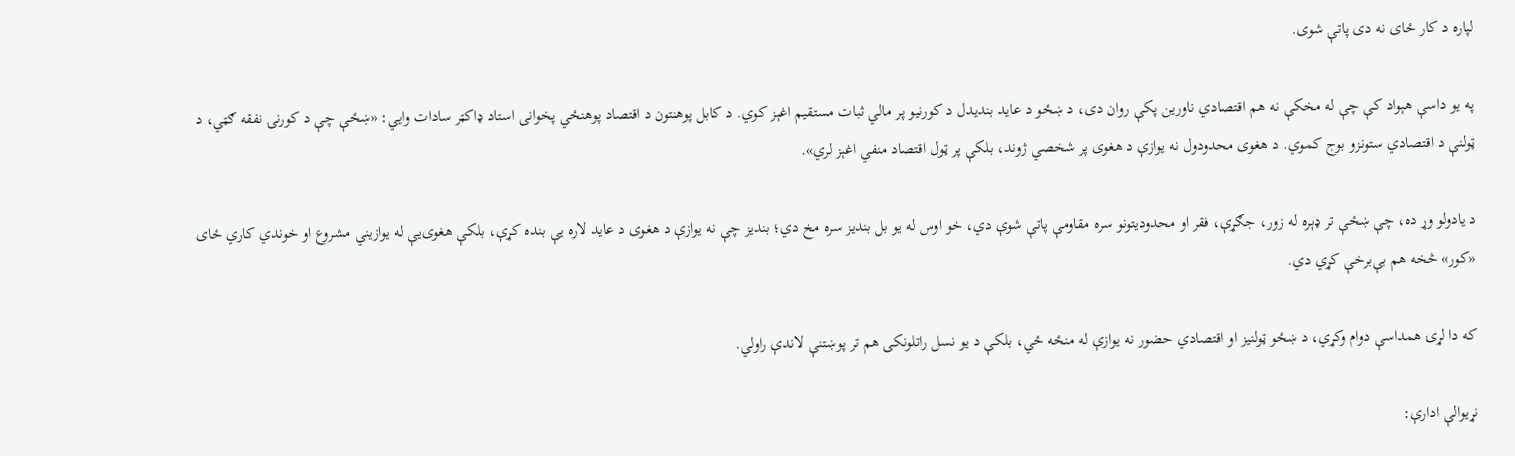لپاره د کار ځای نه دی پاتې شوی.

په یو داسې هېواد کې چې له مخکې نه هم اقتصادي ناورین پکې روان دی، د ښځو د عاید بندیدل د کورنيو پر مالي ثبات مستقیم اغېز کوي. د کابل پوهنتون د اقتصاد پوهنځي پخوانی استاد ډاکټر سادات وايي: «ښځې چې د کورنۍ نفقه ګټي، د ټولنې د اقتصادي ستونزو بوج کموي. د هغوی محدودول نه یوازې د هغوی پر شخصي ژوند، بلکې پر ټول اقتصاد منفي اغېز لري».

د یادولو وړ ده، چې ښځې تر ډېره له زور، جګړې، فقر او محدودیتونو سره مقاومې پاتې شوې دي، خو اوس له یو بل بندیز سره مخ دي؛ بندیز چې نه یوازې د هغوی د عاید لاره یې بنده کړې، بلکې هغوی‌یې له یوازیني مشروع او خوندي کاري ځای «کور» څخه هم بې‌برخې کړي دي.

که دا لړۍ همداسې دوام وکړي، د ښځو ټولنیز او اقتصادي حضور نه یوازې له منځه ځي، بلکې د یو نسل راتلونکی هم تر پوښتنې لاندې راولي.

نړیوالې ادارې: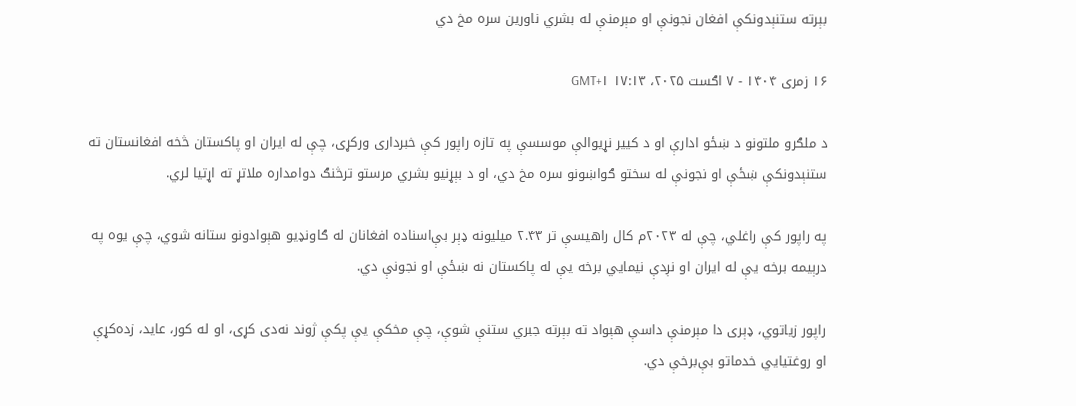بېرته ستنېدونکې افغان نجونې او مېرمنې له بشري ناورین سره مخ دي

۱۶ زمری ۱۴۰۴ - ۷ اګست ۲۰۲۵، ۱۷:۱۳ GMT+۱

د ملګرو ملتونو د ښځو ادارې او د کییر نړیوالې موسسې په تازه راپور کې خبرداری ورکړی، چې له ایران او پاکستان څخه افغانستان ته ستنېدونکې ښځې او نجونې له سختو ګواښونو سره مخ دي، او د بېړنیو بشري مرستو ترڅنګ دوامداره ملاتړ ته اړتیا لري.

په راپور کې راغلي، چې له ۲۰۲۳م کال راهیسې تر ۲.۴۳ میلیونه ډېر بې‌اسناده افغانان له ګاونډیو هېوادونو ستانه شوي، چې یوه په درېیمه برخه یې له ایران او نږدې نیمايي برخه یې له پاکستان نه ښځې او نجونې دي.

راپور زیاتوي، ډېری دا مېرمنې داسې هېواد ته بېرته جبري ستنې شوې، چې مخکې یې پکې ژوند نه‌دی کړی، او له کور، عاید، زده‌کړې او روغتیايي خدماتو بې‌برخې دي.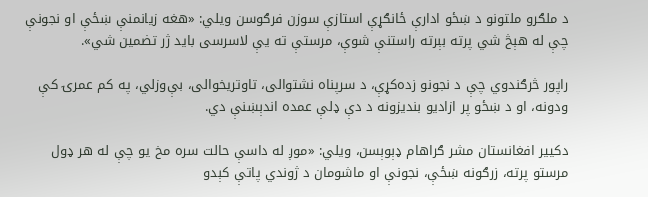د ملګرو ملتونو د ښځو ادارې ځانګړې استازې سوزن فرګوسن ویلي: «هغه زیانمنې ښځې او نجونې چې له هېڅ شي پرته بېرته راستنې شوې، مرستې ته یې لاسرسی باید ژر تضمین شي».

راپور څرګندوي چې د نجونو زده‌کړې، د سرپناه نشتوالی، تاوتریخوالی، بې‌وزلي، په کم عمرۍ کې ودونه، او د ښځو پر ازادیو بندیزونه د دې ډلې عمده اندېښنې دي.

دکییر افغانستان مشر ګراهام ډېوېسن، ویلي: «موږ له داسې حالت سره مخ یو چې له هر ډول مرستو پرته، زرګونه ښځې، نجونې او ماشومان د ژوندي پاتې کېدو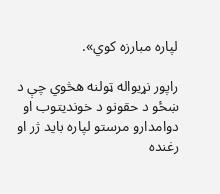لپاره مبارزه کوي».

راپور نړیواله ټولنه هڅوي چې د ښځو د حقونو د خوندیتوب او دوامدارو مرستو لپاره باید ژر او رغنده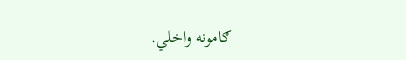ګامونه واخلي.